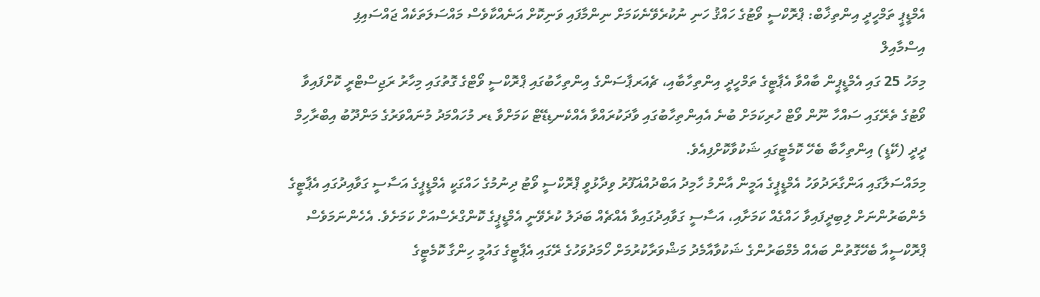އެމްޑީޕީ ތަމްހީދީ އިންތިޚާބް: ޕްރޮކްސީ ވޯޓުގެ ހައްޤު ހަނި ނުކުރެވޭނެކަމަށް ނިންމާފައި ވަނިކޮށް އަނެއްކާވެސް މައްސަލަތަކެއް ޖައްސައިފި
އިސްމާއިލް
މިމަހު 25 ގައި އެމްޑީޕީން ބާއްވާ އެޕާޓީގެ ތަމްހީދީ އިންތިހާބާއި، ޗެއަރޕާސަންގެ އިންތިހާބުގައި ޕްރޮކްސީ ވޯޓްގެ ގޮތުގައި މިހާރު ރަޖިސްޓްރީ ކޮށްފައިވާ ވޯޓުގެ ތެރޭގައި ސައްހާ ނޫން ވޯޓް ހުރިކަމަށް ބުނެ އެއިންތިހާބުގައި ވާދަކުރައްވާ އެއްކެނޑިޑޭޓް ކަމަށްވާ ޑރ މުހައްމަދު މުނައްވަރުގެ މަންދޫބު އިބްރާހިމް ދީދީ (ކޭޑީ) އިންތިހާބާ ބެހޭ ކޮމެޓީގައި ޝަކުވާކޮށްފިއެވެ.
މިމައްސަލާގައި އަންގާރަދުވަހު އެމްޑީޕީގެ އަމީން އާންމު ހާމިދު އަބްދުއްޣަފޫރު ވިދާޅުވީ ޕްރޮކްސީ ވޯޓު ދިނުމުގެ ހައްގަކީ އެމްޑީޕީގެ އަސާސީ ގަވާއިދުގައި އެޕާޓީގެ މެންބަރުންނަށް ލިބިދީފައިވާ ހައްގެއް ކަމަށާއި، އަސާސީ ގަވާއިދުގައިވާ އެއްޗެއް ބަދަލު ކުރެވޭނީ އެމްޑީޕީގެ ކޮންގްރެސްއަށް ކަމަށެވެ. އެހެންނަމަވެސް ޕްރޮކްސީއާ ބެހޭގޮތުން ބައެއް މެމްބަރުންގެ ޝަކުވާއާމެދު މަޝްވަރާކުރުމަށް ހޯމަދުވަހުގެ ރޭގައި އެޕާޓީގެ ގައުމީ ހިންގާ ކޮމެޓީގެ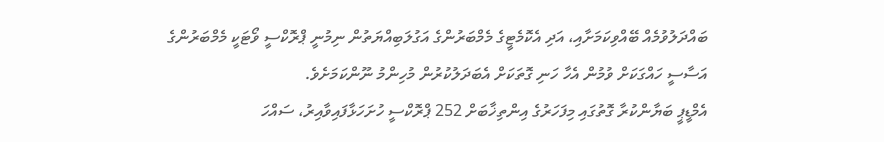ބައްދަލުވުމެއް ބޭއްވިކަމަށާއި، އަދި އެކޮމެޓީގެ މެމްބަރުންގެ އަގުލަބިއްޔަތުން ނިމުނީ ޕްރޮކްސީ ވޯޓަކީ މެމްބަރުންގެ އަސާސީ ހައްގަކަށް ވުމުން އެހާ ހަނި ގޮތަކަށް އެބަދަލުކުރުން މުހިންމު ނޫންކަމަށެވެ.
އެމްޑީޕީ ބަޔާންކުރާ ގޮތުގައި މިފަހަރުގެ އިންތިޚާބަށް 252 ޕްރޮކްސީ ހުށަހަޅާފައިވާއިރު، ސައްހަ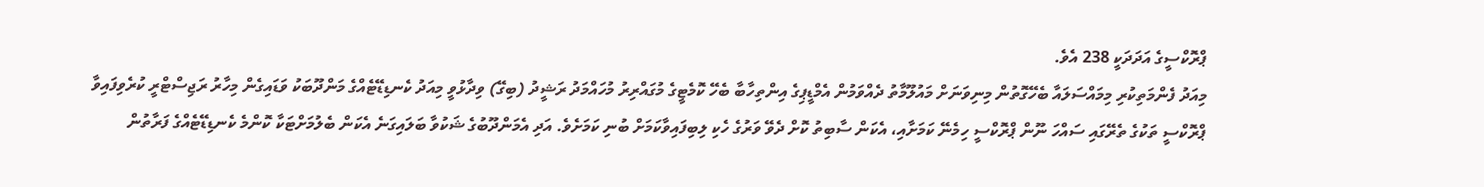ޕްރޮކްސީގެ އަދަދަކީ 238 އެވެ.
މިއަދު ފެންމަތިކުރި މިމައްސަލައާ ބެހޭގޮތުން މިނިވަނަށް މައުލޫމާތު ދެއްވަމުން އެމްޑީޕިގެ އިންތިހާބާ ބެހޭ ކޮމެޓީގެ މުގައްރިރު މުހައްމަދު ރަޝީދު (ބިގޭ) ވިދާޅުވީ މިއަދު ކެނޑިޑޭޓެއްގެ މަންދޫބަކު ވަޑައިގެން މިހާރު ރަޖިސްޓްރީ ކުރެވިފައިވާ ޕްރޮކްސީ ތަކުގެ ތެރޭގައި ސައްހަ ނޫން ޕްރޮކްސީ ހިމެނޭ ކަމަށާއި، އެކަން ސާބިތު ކޮށް ދެވޭ ވަރުގެ ހެކި ލިބިފައިވާކަމަށް ބުނި ކަމަށެވެ. އަދި އެމަންދޫބުގެ ޝަކުވާ ބަލައިގަނެ އެކަން ބެލުމަށްޓަކާ ކޮންމެ ކެނޑިޑޭޓެއްގެ ފަރާތުން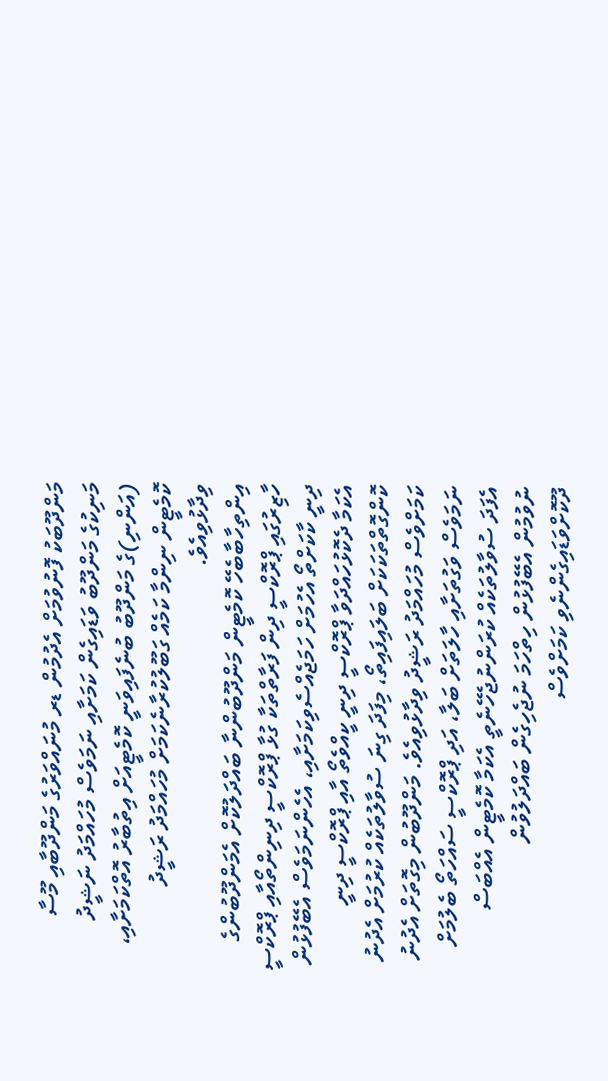މަންދޫބަކު ފޮނުވުމަށް އެދުމުން ޑރ މުނައްވަރުގެ މަންދޫބާއި މޫސާ މަނިކުގެ މަންދޫބު ވަޑައިގެން ކަމަށާއި ނަމަވެސް މުހައްމަދު ނަޝީދު (އަންނި)ގެ މަންދޫބު ބުނެފައިވަނީ ކޮމެޓީއަށް އިތުބާރު އޮތްކަމަށާއި، ކޮމެޓީން ނިންމާ ކަމެއް ގަބޫލުކުރާނެކަމަށް މުހައްމަދު ރަޝީދު ވިދާޅުވިއެވެ.
އިންތިހާބާބެހޭ ކޮމެޓީން މަންދޫބުންނާ ބައްދަލުކޮށް އެމަންދޫބުންގެ ހާޒިރުގައި ޕްރޮކްސީ ދިން ފަރާތްތަކާ ގުޅާ ޕްރޮކްސީ ދިނިންތޯއާއި ޕްރޮކްސީ ދިނީ ކާކަށްތޯ އެހުމަށް ހަމަޖެއްސެވިކަމަށާއި، އެހެންނަމަވެސް އެބޭފުޅުން އެކަމާ ދެކޮޅުހައްދަވާ ޕްރޮކްސީ ދިނީ ކީއްވެތޯ އާއި ޕްރޮކްސީ ދިނީ ކޮންގޮތްތަކަކަށް ބަލައިފައިތޯ، މިފަދަ ގިނަ ސުވާލުތަކެއް ކުރުމަށް އެދުނު ކަމަށްވެސް މުހައްމަދު ރަޝީދު ވިދާޅުވިއެވެ. މަންދޫބުން މިގޮތަށް އެދުނު ނަމަވެސް ވަގުތަށާއި ހާލަތަށް ބަލާ، އަދި ޕްރޮކްސީ ސައްހަތޯ ބެލުމަށް އެފަދަ ސުވާލުތަކެއް ކުރަންނުޖެހޭނެތީ އެކަމާ ކޮމެޓީން އެއްބަސް ނުވުމުން އެބޭފުޅުން ހިތްހަމަ ނުޖެހިގެން ބައްދަލުވުން ދޫކޮށްވަޑައިގެންނެވި ކަމަށްވެސް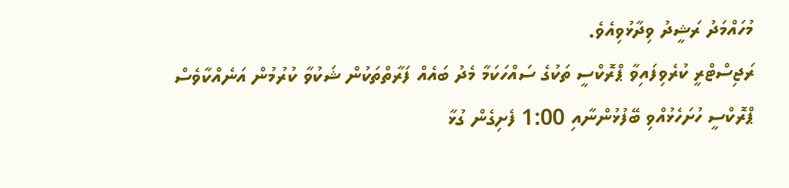މުހައްމަދު ރަޝީދު ވިދާޅުވިއެވެ.
ރަޖިސްޓްރީ ކުރެވިފައިވާ ޕްރޮކްސީ ތަކުގެ ސައްހަކަމާ މެދު ބައެއް ފަރާތްތަކުން ޝަކުވާ ކުރުމުން އަނެއްކާވެސް ޕްރޮކްސީ ހުށަހެޅުއްވި ބޭފުޅުންނާއި 1:00 ފެށިގެން ގުޅާ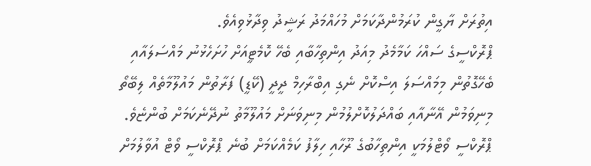އިތުރަށް ޔާގީން ކުރަމުންދާކަމަށް މުހައްމަދު ރަޝީދު ވިދާޅުވިއެވެ.
ޕްރޮކްސީގެ ސައްހަ ކަމާމެދު މިއަދު އިންތިހާބާއި ބެހޭ ކޮމެޓީއަށް ހުށަހެޅުނު މައްސަލައާއި ބެހޭގޮތުން މިމައްސަލަ އިސްކޮށް ނެގި އިބްރާހިމް ދީދީ (ކޭޑީ) ފަރާތުން މައުލޫމާތެއް ލިބޭތޯ މިނިވަމުން އޭނާއާއި ބައްދަލުކޮށްލުމުން މިނިވަނަށް މައުލޫމާތު ނުދޭނެކަމަށް ބުންޏެވެ.
ޕްރޮކްސީ ވޯޓްލުމަކީ އިންތިހާބުގެ ރޫހާއި ހިލާފު ކަމެއްކަމަށް ބުނެ ޕްރޮކްސީ ވޯޓް އުވާލުމަށް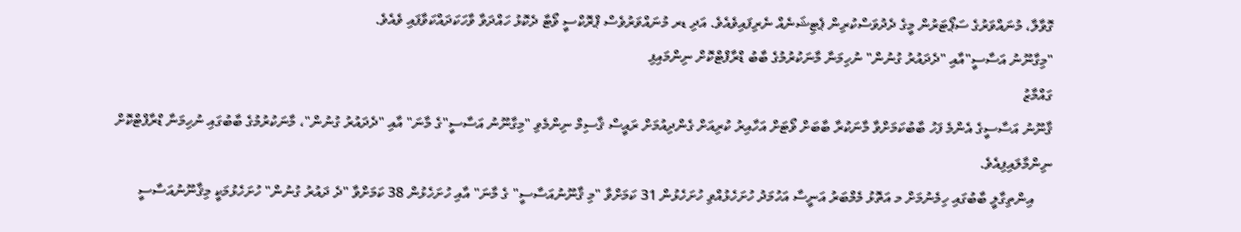ގޮވާލާ، މުނައްވަރުގެ ސަޕޯޓަރުން މީގެ ދެދުވަސްކުރިން ޕެޓިޝަނެއް ނެރިފައިވެއެވެ. އަދި ޑރ މުނައްވަރުވެސް ޕްރޮކްސީ ވޯޓާ ދެކޮޅު ހައްދަވާ ވާހަކަދައްކަވާފައި ވެއެވެ.
"މިގާނޫނު އަސާސީ"އާއި "ދެދައުރު ގުނުން" ނުހިމަނާ މާނަކުރުމުގެ ބާބު ޑްރާފްޓްކޮށް ނިންމައިފި
ގައްމާޒު
ޤާނޫނު އަސާސީގެ އެންމެ ފަހު ބާބުކަމަށްވާ މާނަކުރާ ބާބަށް ވޯޓަށް އަހާއިރު ކުރިއަށް ގެންދިއުމަށް ރައީސް ޤާސިމް ނިންމެވި "މިގާނޫނު އަސާސީ"ގެ މާނަ" އާއި "ދެދައުރު ގުނުން"، މާނަކުރުމުގެ ބާބުގައި ނުހިމަނާ ޑްރާފްޓްކޮށް ނިންމާލައިފިއެވެ.
     އިންތިގާލީ ބާބުގައި ހިމެނުމަށް މ އަތޮޅު މެމްބަރު އަނީސާ އަހުމަދު ހުށަހެޅުއްވި ހުށަހެޅުން 31 ކަމަށްވާ "މި ޤާނޫނުއަސާސީ" ގެ މާނަ" އާއި ހުށަހެޅުން 38 ކަމަށްވާ "ދެ ދައުރު ގުނުން" ހުށަހެޅުމަކީ މިޤާނޫނުއަސާސީ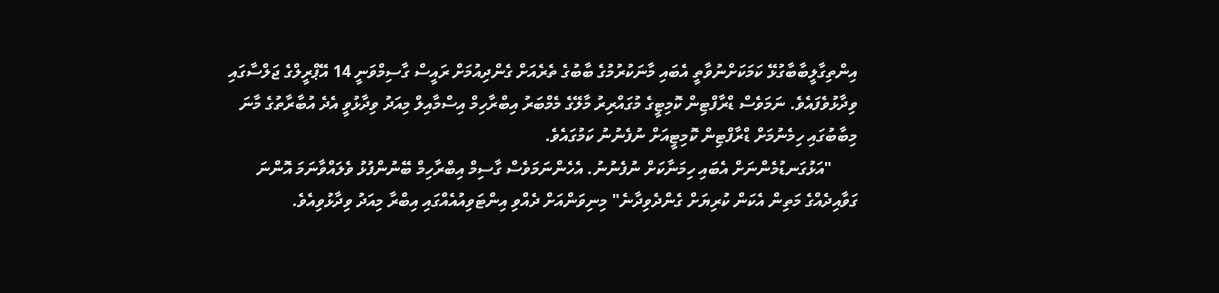އިންތިގާލީބާބާގުޅޭ ކަމަކަށްނުވާތީ އެބައި މާނަކުރުމުގެ ބާބުގެ ތެރެއަށް ގެންދިއުމަށް ރައީސް ގާސިމްވަނީ 14 އޭޕްރީލްގެ ޖަލްސާގައި ވިދާޅުވެފައެވެ. ނަމަވެސް ޑްރާފްޓިން ކޮމިޓީގެ މުގައްރިރު މާލޭގެ މެމްބަރު އިބްރާހިމް އިސްމާއިލް މިއަދު ވިދާޅުވީ އެދެ އުބާރާތުގެ މާނަ މިބާބުގައި ހިމެނުމަށް ޑްރާފްޓިން ކޮމިޓީއަށް ނުފެނުނު ކަމުގައެވެ.
      "އަޅުގަނޑުމެންނަށް އެބައި ހިމަނާކަށް ނުފެނުނު. އެހެންނަމަވެސް ގާސިމް އިބްރާހިމް ބޭނުންފުޅު ވެލައްވާނަމަ އޮންނަ ގަވާއިދެއްގެ މަތިން އެކަން ކުރިޔަށް ގެންދެވިދާނެ" މިނިވަންއަށް ދެއްވި އިންޓަވިއުއެއްގައި އިބްރާ މިއަދު ވިދާޅުވިއެވެ.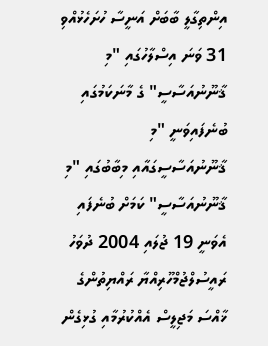އިންތިގާލީ ބާބަށް އަނީސާ ހުށަހެޅުއްވި 31 ވަނަ އިސްލާހުގައި "މި ޤާނޫނުއަސާސީ" ގެ މާނަކަމުގައި ބުނެފައިވަނީ "މި ޤާނޫނުއަސާސީގައާއި މިބާބުގައި "މި ޤާނޫނުއަސާސީ" ކަމަށް ބުނެފައި އެވަނީ 19 ޖުލައި 2004 ދުވަހު ރައީސުލްޖުމްހޫރިއްޔާ ރައްޔިތުންގެ ޚާއްސަ މަޖިލީސް އެއްކުރުމާއި ގުޅިގެން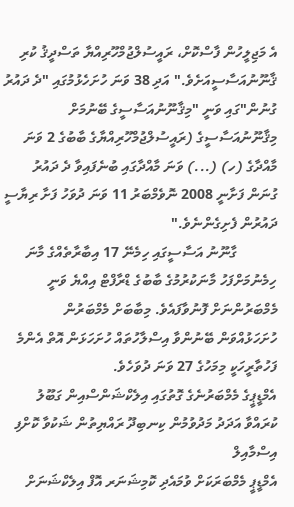އެ މަޖިލީހުން ފާސްކޮށް، ރައީސުލްޖުމްހޫރިއްޔާ ތަސްދީޤު ކުރި ޤާނޫނުއަސާސީއަށެވެ." އަދި 38 ވަނަ ހުށަހެޅުމުގައި "ދެ ދައުރު ގުނުން"ގައި ވަނީ "މިޤާނޫނުއަސާސީގެ ބޭނުމަށް މިޤާނޫނުއަސާސީގެ (ރައީސުލްޖުމްހޫރިއްޔާގެ ބާބުގެ 2 ވަނަ މާއްދާގެ (ހ) (...) ވަނަ މާއްދާގައި ބުނެފައިވާ ދެ ދައުރު ގުނަން ފަށާނީ 2008 ނޮވެމްބަރު 11 ވަނަ ދުވަހު ފަށާ ރިޔާސީ ދައުރުން ފެށިގެންނެވެ."
           ގާނޫނު އަސާސީގައި ހިމެނޭ 17 އިބާރާތެއްގެ މާނަ ހިމެނުމަށްފަހު މާނަކުރުމުގެ ބާބުގެ ޑްރާފްޓް އިއްޔެ ވަނީ މެމްބަރުންނަށް ފޮނުވާފައެވެ. މިބާބަށް މެމްބަރުން ހުށަހަޅުއްވަން ބޭނުންވާ އިސްލާހުތައް ހުށަހަޅަން އޮތް އެންމެ ފަހުތާރީހަކީ މިމަހުގެ 27 ވަނަ ދުވަހެވެ.
އެމްޑީޕީގެ މެމްބަރުނެގެ ގޮތުގައި އިލެކްޝަންސްއިން ގަބޫލު ކުރައްވާ އަދަދު މަދުވުމުން ކިނބިދޫ ރައްޔިތުން ޝަކުވާ ކޮށްފި
އިސްމާއިލް
އެމްޑީޕީ މެމްބަރަކަށް ވުމައެދި ކޮމިޝަނަރ އޮފް އިލެކްޝަނަށް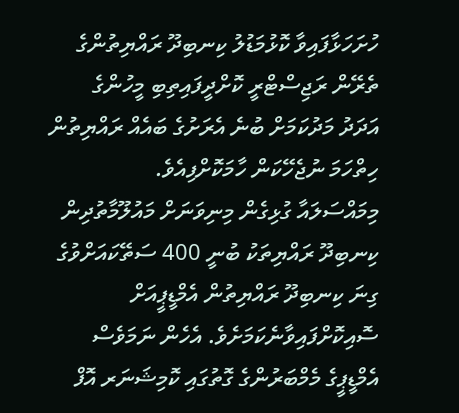ހުށަހަޅާފައިވާ ކޮޅުމަޑުލު ކިނބިދޫ ރައްޔިތުންގެ ތެރޭން ރަޖިސްޓްރީ ކޮށްދީފައިތިބި މީހުންގެ އަދަދު މަދުކަމަށް ބުނެ އެރަށުގެ ބައެއް ރައްޔިތުން ހިތްހަމަ ނުޖެހޭކަން ހާމަކޮށްފިއެވެ.
މިމައްސަލައާ ގުޅިގެން މިނިވަނަށް މައުލޫމާތުދިން ކިނބިދޫ ރައްޔިތަކު ބުނީ 400 ސަތޭކައަށްވުގެ ގިނަ ކިނބިދޫ ރައްޔިތުން އެމްޑީޕީއަށް ސޮއިކޮށްފައިވާނެކަމަށެވެ. އެހެން ނަމަވެސް އެމްޑީޕީގެ މެމްބަރުންގެ ގޮތުގައި ކޮމިޝަނަރ އޮފް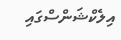އިލެކްޝަންސްގައި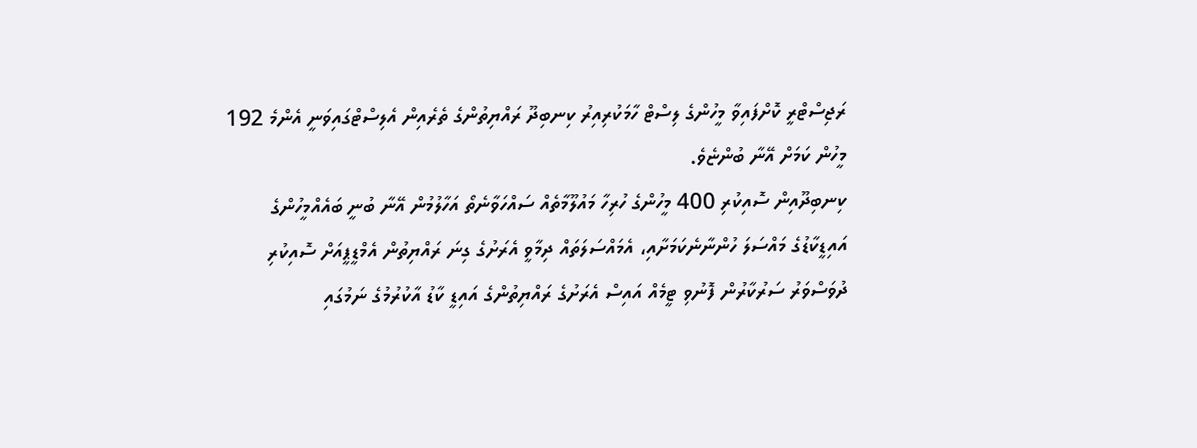ރަޖިސްޓްރީ ކޮށްފައިވާ މީހުންގެ ލިސްޓް ހާމަކުރިއިރު ކިނބިދޫ ރައްޔިތުންގެ ތެރެއިން އެލިސްޓްގައިވަނީ އެންމެ 192 މީހުން ކަމަށް އޭނާ ބުންޏެވެ.
ކިނބިދޫއިން ސޮއިކުރި 400 މީހުންގެ ހުރިހާ މައުލޫމާތެއް ސައްހަވާނެތޯ އަހާލުމުން އޭނާ ބުނީ ބައެއްމީހުންގެ އައިޑީކާޑުގެ މައްސަލަ ހުންނާނެކަމަށާއި، އެމައްސަލަތައް ދިމާވީ އެރަށުގެ ގިނަ ރައްޔިތުން އެމްޑީޕީއަށް ސޮއިކުރި ދުވަސްވަރު ސަރުކާރުން ފޮނުވި ޓީމެއް އައިސް އެރަށުގެ ރައްޔިތުންގެ އައިޑީ ކާޑު އާކުރުމުގެ ނަމުގައި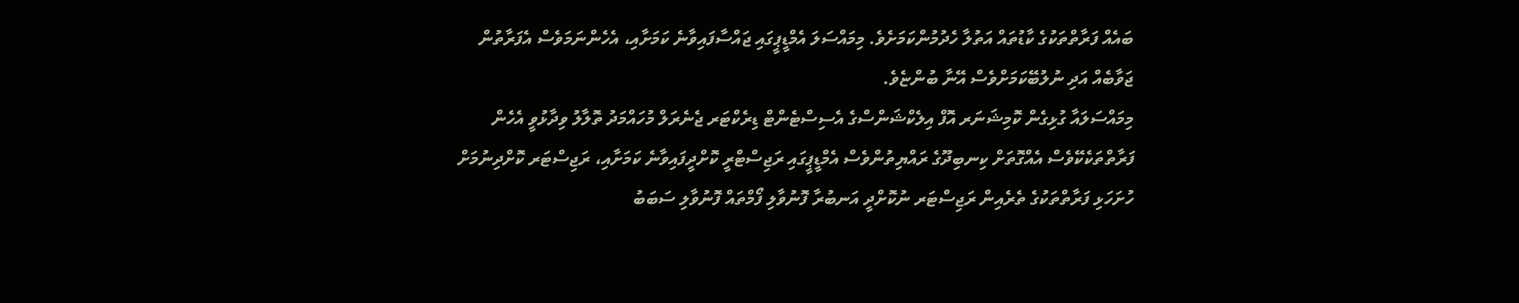ބައެއް ފަރާތްތަކުގެ ކާޑުތައް އަތުލާ ހެދުމުންކަމަށެވެ. މިމައްސަލަ އެމްޑީޕީގައި ޖައްސާފައިވާނެ ކަމަށާއި، އެހެންނަމަވެސް އެފަރާތުން ޖަވާބެއް އަދި ނުލުބޭކަމަށްވެސް އޭނާ ބުންޏެވެ.
މިމައްސަލައާ ގުޅިގެން ކޮމިޝަނަރ އޮފް އިލެކްޝަންސްގެ އެސިސްޓެންޓް ޑިރެކްޓަރ ޖެނެރަލް މުހައްމަދު ތޮލާލު ވިދާޅުވީ އެހެން ފަރާތްތަކެކޭވެސް އެއްގޮތަށް ކިނބިދޫގެ ރައްޔިތުންވެސް އެމްޑީޕީގައި ރަޖިސްޓްރީ ކޮށްދީފައިވާނެ ކަމަށާއި، ރަޖިސްޓަރ ކޮށްދިނުމަށް ހުށަހަޅި ފަރާތްތަކުގެ ތެރެއިން ރަޖިސްޓަރ ނުކޮށްދީ އަނބުރާ ފޮނުވާލި ފޯމްތައް ފޮނުވާލި ސަބަބު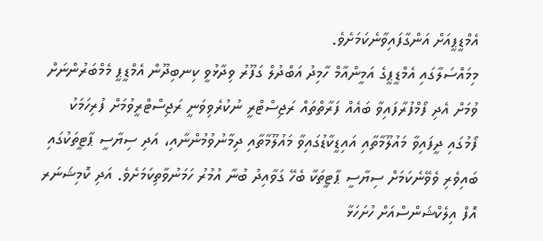އެމްޑީޕީއަށް އަންގާފައިވާނެކަމަށެވެ.
މިމައްސަލާގައި އެމްޑީޕީގެ އަމީންއާމް ހާމިދު އަބްދުލް ގަފޫރު ވިދާޅުވީ ކިނބިދޫން އެމްޑީޕީ މެމްބަރުންނަށް ވުމަށް އެދި ފޯމްފުރާފައިވާ ބައެއް ފަރާތްތައް ރަޖިސްޓްރީ ނުކުރެވިވަނީ ރަޖިސްޓްރީވުމަށް ފުރިހަމަކު ފޯމުގައި ދީފައިވާ މައުލޫމާތާއި އައިޑީކާޑުގައިވާ މައުލޫމާތާއި ދިމާނުވުމުންނާއި، އަދި ސިޔާސީ ޕާޓީތަކުގައި ބައިވެރި ވެވޭނެކަމަށް ސިޔާސީ ޕާޓީތަކާ ބެހޭ ގަވާއިދު ބުނާ އުމުރު ހަމަނުވާތިކަމަށެވެ. އަދި ކޮމިޝަނަރ އޮފް އިލެކްޝަންސްއަށް ހުށަހަޅާ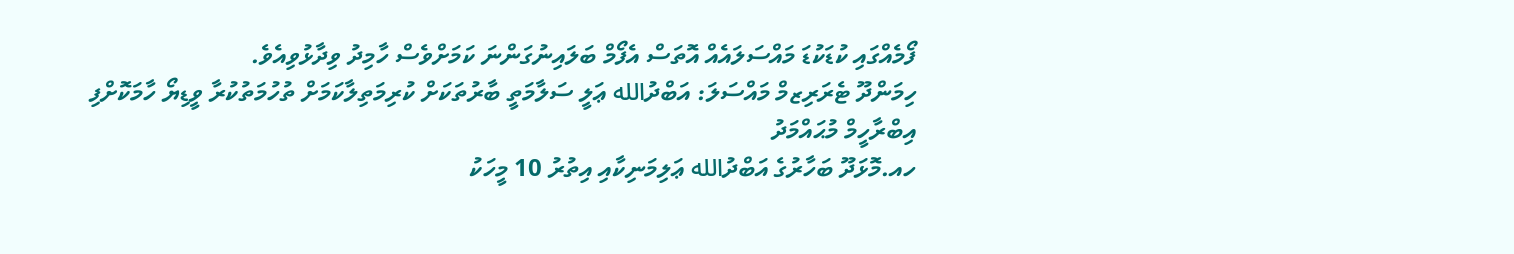ފޯމެއްގައި ކުޑަކުޑަ މައްސަލައެއް އޮތަސް އެފޯމް ބަލައިނުގަންނަ ކަމަށްވެސް ހާމިދު ވިދާޅުވިއެވެ.
ހިމަންދޫ ޓެރަރިޒމް މައްސަލަ: އަބްދުالله ޢަލީ ސަލާމަތީ ބާރުތަކަށް ކުރިމަތިލާކަމަށް ތުހުމަތުކުރާ ވީޑިޔޯ ހާމަކޮށްފި
އިބްރާހީމް މުޙައްމަދު
ހއ.މޮޅަދޫ ބަހާރުގެ އަބްދުالله ޢަލިމަނިކާއި އިތުރު 10 މީހަކު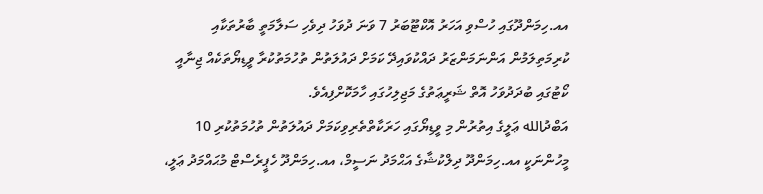އއ.ހިމަންދޫގައި ހުސްވި އަހަރު އޮކްޓޫބަރު 7 ވަނަ ދުވަހު ދިވެހި ސަލާމަތީ ބާރުތަކާއި ކުރިމަތިލަމުން އަންނަމަންޒަރު ދައްކުވައިދޭ ކަމަށް ދައުލަތުން ތުހުމަތުކުރާ ވީޑިޔޯތަކެއް ޖިނާއީ ކޯޓުގައި ބުދަދުވަހު އޮތް ޝަރީޢަތުގެ މަޖިލިހުގައި ހާމަކޮށްފިއެވެ.
އަބްދުالله ޢަލީގެ އިތުރުން މި ވީޑިޔޯގައި ހަރަކާތްތެރިވިކަމަށް ދައުލަތުން ތުހުމަތުކުރި 10 މީހުންނަކީ އއ.ހިމަންދޫ ދިލްކުޝާގެ އަޙްމަދު ނަސީމް، އއ.ހިމަންދޫ ހެޕީރެސްޓް މުޙައްމަދު ޢަލީ،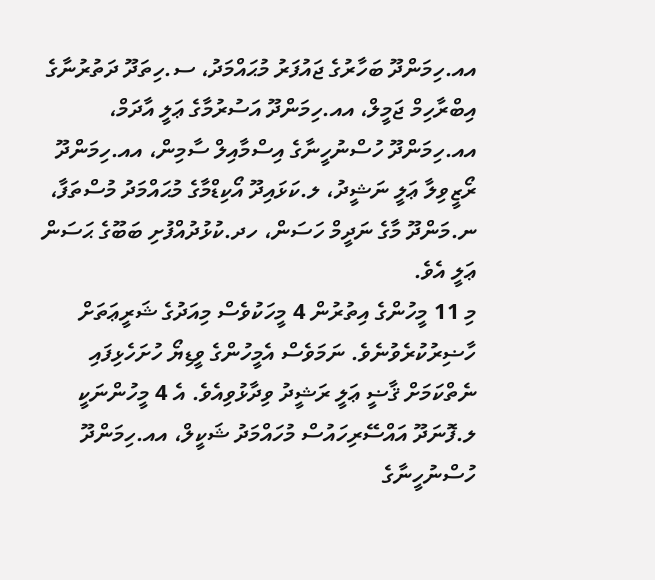އއ.ހިމަންދޫ ބަހާރުގެ ޖައުފަރު މުޙައްމަދު، ސ.ހިތަދޫ ދަތުރުނާގެ އިބްރާހިމް ޖަމީލް، އއ.ހިމަންދޫ އަސުރުމާގެ ޢަލީ އާދަމް، އއ.ހިމަންދޫ ހުސްނުހީނާގެ އިސްމާއިލް ސާމިން، އއ.ހިމަންދޫ ރޯޒީވިލާ ޢަލީ ނަޝީދު، ލ.ކަޅައިދޫ އޯކިޑްމާގެ މުޙައްމަދު މުސްތަފާ، ނ.މަންދޫ މާގެ ނަދީމް ހަސަން، ހދ.ކުޅުދުއްފުށި ބަބޫގެ ޙަސަން ޢަލީ އެވެ.
މި 11 މީހުންގެ އިތުރުން 4 މީހަކުވެސް މިއަދުގެ ޝަރީޢަތަށް ހާޟިރުކުރެވުނެވެ. ނަމަވެސް އެމީހުންގެ ވީޑިޔޯ ހުށަހެޅިފައި ނެތްކަމަށް ޤާޟީ ޢަލީ ރަޝީދު ވިދާޅުވިއެވެ. އެ 4 މީހުންނަކީ ލ.ފޮނަދޫ އައްސޭރިހައުސް މުހައްމަދު ޝަކީލް، އއ.ހިމަންދޫ ހުސްނުހީނާގެ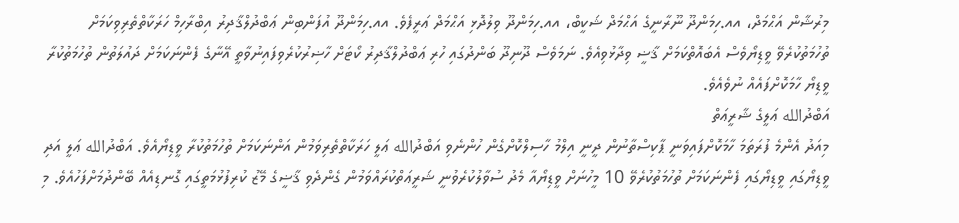މިރުޝާން އަޙްމަދް، އއ.ހިމަންދޫ ނޫރާނީގެ އަޙްމަދް ޝަކީބް، އއ.ހިމަންދޫ ވިލުދޮޅި އަޙްމަދް ޢަރީފެވެ. އއ.ހިމަންދޫ އުފަންބިން ޢަބްދުލްޤާދިރު އިބްރާހިމް ހަރަކާތްތެރިވިކަމަށް ތުހުމަތުކުރެވޭ ވީޑިޔޯވެސް އެބައޮތްކަމަށް ޤާޟީ ވިދާޅުވިއެވެ. ނަމަވެސް ދޫނިދޫ ބަންދުގައި ހުރި ޢަބްދުލްޤާދިރު ކޯޓަށް ހާޟިރުކުރެވިފައިނުވާތީ އޭނާގެ ފެންނަކަމަށް ދައުލަތުން ތުހުމަތުކުރާ ވީޑިޔޯ ހާމަކޮށްފައެއް ނުވެއެވެ.
އަބްދުالله ޢަލީގެ ޝާރީޢަތް
މިއަދު އެންމެ ފުރަތަމަ ހާމަކޮށްފައިވަނީ ޕާކިސްތާނުން ދީނީ އިލްމު ހާސިލްކޮށްގެން ހުންނެވި އަބްދުالله ޢަލީ ހަރަކާތްތެރިވަމުން އަންނަކަމަށް ތުހުމަތުކުރާ ވީޑިޔޯއެވެ. އަބްދުالله ޢަލީ އަދި ވީޑިޔޯގައި ވީޑިޔޯގައި ފެންނަކަމަށް ތުހުމަތުކުރެވޭ 10 މީހުނަށް ވީޑިޔޯއާ މެދު ސުވާލުކުރެވުނީ ޝަރީޢަތްކުރައްވަމުން ގެންދެވި ޤާޟީގެ މޭޒު ކުރިފުޅުމަތީގައި ގޮނޑިއެއް ބޭންދުމަށްފަހުއެވެ. މި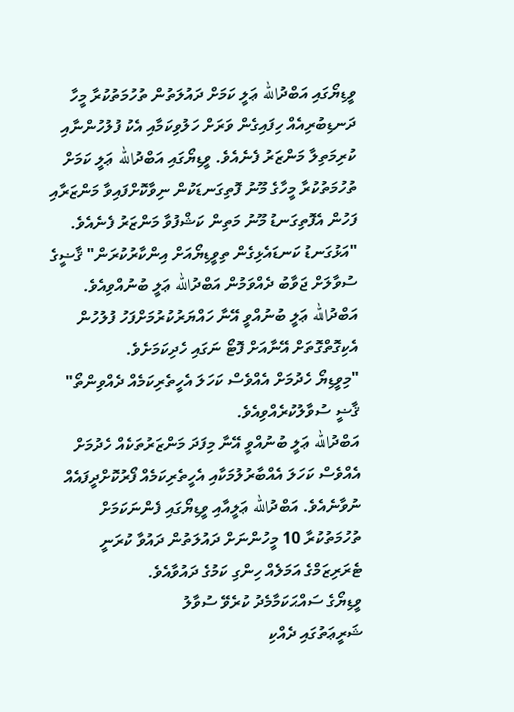ވީޑިޔޯގައި އަބްދުالله ޢަލީ ކަމަށް ދައުލަތުން ތުހުމަތުކުރާ މީހާ ދަނޑިބުރިއެއް ހިފައިގެން ވަރަށް ހަލުވިކަމާއި އެކު ފުލުހުންނާއި ކުރިމަތިލާ މަންޒަރު ފެނެއެވެ. ވީޑިޔޯގައި އަބްދުالله ޢަލީ ކަމަށް ތުހުމަތުކުރާ މީހާގެ މޫނު ފޮތިގަނޑަކުން ނިވާކޮށްފައިވާ މަންޒަރާއި ފަހުން އެފޮތިގަނޑު މޫނު މަތިން ކަޝްފުވާ މަންޒަރު ފެނެއެވެ.
"އަޅުގަނޑު ކަނޑައެޅިގެން ތިވީޑިޔޯއަށް އިންކާރުކުރަން" ޤާޟީގެ ސުވާލަށް ޖަވާބު ދެއްވަމުން އަބްދުالله ޢަލީ ބުނުއްވިއެވެ.
އަބްދުالله ޢަލީ ބުނުއްވީ އޭނާ ހައްޔަރުކުރުމަށްފަހު ފުލުހުން އެކިގޮތްގޮތަށް އޭނާއަށް ފޮޓޯ ނަގައި ހެދިކަމަށެވެ.
"މިވީޑިޔޯ ހެދުމަށް އެއްވެސް ކަހަލަ އެހީތެރިކަމެއް ދެއްވިންތޯ" ޤާޟީ ސުވާލުކުރެއްވިއެވެ.
އަބްދުالله ޢަލީ ބުނުއްވީ އޭނާ މިފަދަ މަންޒަރުތަކެއް ހެދުމަށް އެއްވެސް ކަހަލަ އެއްބާރުލުމަކާއި އެހީތެރިކަމެއް ފޯރުކޮށްދީފައެއް ނުވާނެއެވެ. އަބްދުالله ޢަލީއާއި ވީޑިޔޯގައި ފެންނަކަމަށް ތުހުމަތުކުރާ 10 މީހުންނަށް ދައުލަތުން ދައުވާ ކުރަނީ ޓެރަރިޒަމްގެ އަމަލެއް ހިންގި ކަމުގެ ދައުވާއެވެ.
ވީޑިޔޯގެ ސައްޙަކަމާމެދު ކުރެވޭ ސުވާލު
ޝަރީޢަތުގައި ދެއްކި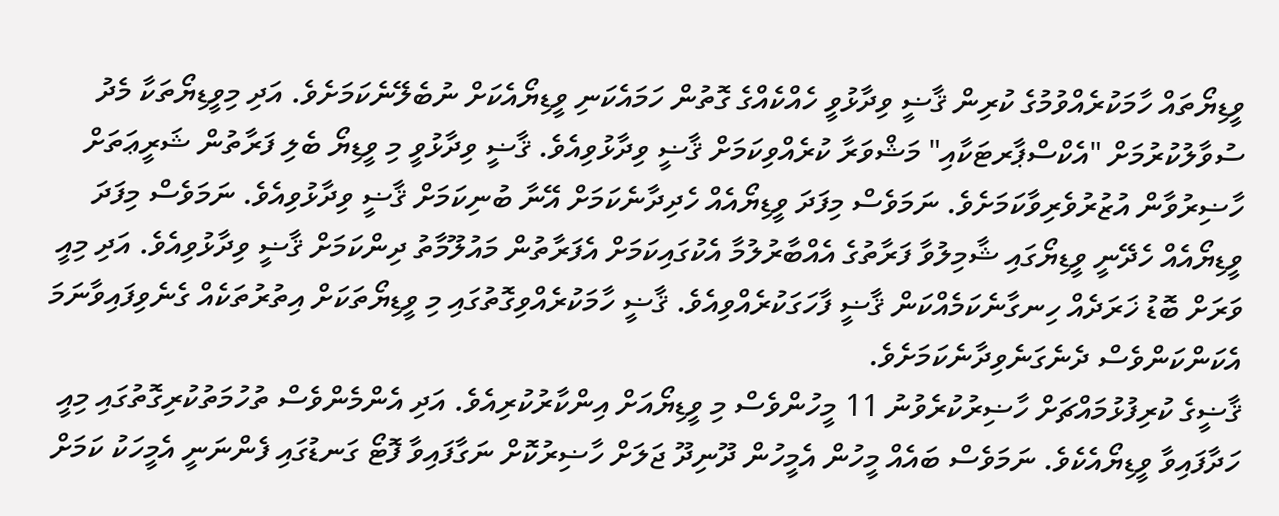ވީޑިޔޯތައް ހާމަކުރެއްވުމުގެ ކުރިން ޤާޟީ ވިދާޅުވީ ހެއްކެއްގެ ގޮތުން ހަމައެކަނި ވީޑިޔޯއެކަށް ނުބެލޭނެކަމަށެވެ. އަދި މިވީޑިޔޯތަކާ މެދު ސުވާލުކުރުމަށް "އެކްސްޕާރޓަކާއި" މަޝްވަރާ ކުރެއްވިކަމަށް ޤާޟީ ވިދާޅުވިއެވެ. ޤާޟީ ވިދާޅުވީ މި ވީޑިޔޯ ބެލި ފަރާތުން ޝަރީޢަތަށް ހާޟިރުވާން އުޒުރުވެރިވާކަމަށެވެ. ނަމަވެސް މިފަދަ ވީޑިޔޯއެއް ހެދިދާނެކަމަށް އޭނާ ބުނިކަމަށް ޤާޟީ ވިދާޅުވިއެވެ. ނަމަވެސް މިފަދަ ވީޑިޔޯއެއް ހެދޭނީ ވީޑިޔޯގައި ޝާމިލުވާ ފަރާތުގެ އެއްބާރުލުމާ އެކުގައިކަމަށް އެފަރާތުން މައުލޫމާތު ދިންކަމަށް ޤާޟީ ވިދާޅުވިއެވެ. އަދި މިއީ ވަރަށް ބޮޑު ޚަރަދެއް ހިނގާނެކަމެއްކަން ޤާޟީ ފާހަގަކުރެއްވިއެވެ. ޤާޟީ ހާމަކުރެއްވިގޮތުގައި މި ވީޑިޔޯތަކަށް އިތުރުތަކެއް ގެނެވިފައިވާނަމަ އެކަންކަންވެސް ދެނެގަނެވިދާނެކަމަށެވެ.
ޤާޟީގެ ކުރިފުޅުމައްޗަށް ހާޟިރުކުރެވުނު 11 މީހުންވެސް މި ވީޑިޔޯއަށް އިންކާރުކުރިއެވެ. އަދި އެންމެންވެސް ތުހުމަތުކުރިގޮތުގައި މިއީ ހަދާފައިވާ ވީޑިޔޯއެކެވެ. ނަމަވެސް ބައެއް މީހުން އެމީހުން ދޫނިދޫ ޖަލަށް ހާޟިރުކޮށް ނަގާފައިވާ ފޮޓޯ ގަނޑުގައި ފެންނަނީ އެމީހަކު ކަމަށް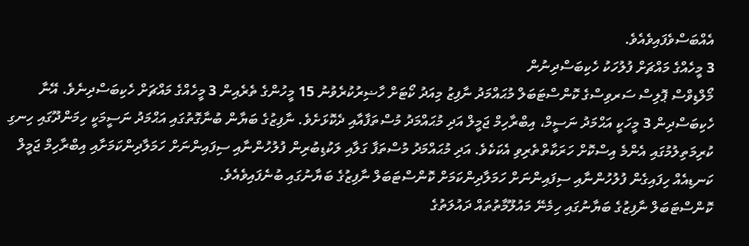އެއްބަސްވެފައިވެއެވެ.
3 މީހެއްގެ މައްޗަށް ފުލުހަކު ހެކިބަސްދިނުން
މޯލްޑިވްސް ޕޮލިސް ސަރވިސްގެ ކޮންސްޓަބަލް މުޙައްމަދު ނާފިޒު މިއަދު ކޯޓަށް ހާޟިރުކުރެވުނު 15 މީހުންގެ ތެރެއިން 3 މީހެއްގެ މައްޗަށް ހެކިބަސްދިނެވެ. އޭނާ ހެކިބަސްދިން 3 މީހަކީ އަޙްމަދު ނަސީމް، އިބްރާހިމް ޖަމީލް އަދި މުޙައްމަދު މުސްތަފާއާއި ދެކޮޅަށެވެ. ނާފިޒުގެ ބަޔާން ބުނާގޮތުގައި އަޙްމަދު ނަސީމަކީ ހިމަންދޫގައި ހިނގި ކުރިމަތިލުމުގައި އެންމެ އިސްކޮށް ހަރަކާތްތެރިވި އެކަކެވެ. އަދި މުޙައްމަދު މުސްތަފާ ގަލާއި ލަކުޑިބުރިން ފުލުހުންނާއި ސިފައިންނަށް ހަމަލާދިންކަމަށާއި އިބްރާހިމް ޖަމީލް ކަނޑިއެއް ހިފައިގެން ފުލުހުންނާއި ސިފައިންނަށް ހަމަލާދިންކަމަށް ކޮންސްޓަބަލް ނާފިޒުގެ ބަޔާނުގައި ބުނެފައިވެއެވެ.
ކޮންސްޓަބަލް ނާފިޒުގެ ބަޔާނުގައި ހިމެނޭ މައުލޫމާތުތައް ދައުލަތުގެ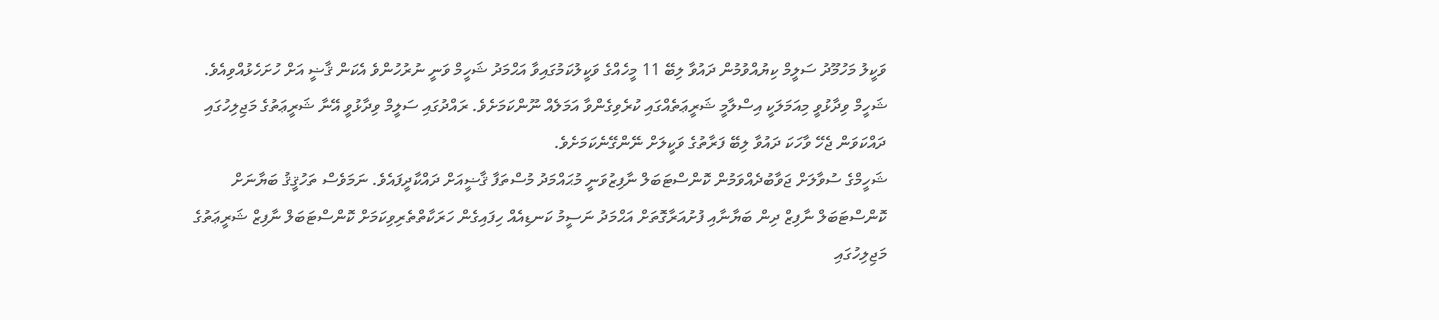ވަކީލު މަހުމޫދު ސަލީމް ކިޔުއްވުމުން ދައުވާ ލިބޭ 11 މީހެއްގެ ވަކީލުކަމުގައިވާ އަޙްމަދު ޝަހީމް ވަނީ ނުރުހުންވެ އެކަން ޤާޟީ އަށް ހުށަހެޅުއްވިއެވެ. ޝަހީމް ވިދާޅުވީ މިއަމަލަކީ އިސްލާމީ ޝަރީޢަތެއްގައި ކުރެވިގެންވާ އަމަލެއް ނޫންކަމަށެވެ. ރައްދުގައި ސަލީމް ވިދާޅުވީ އޭނާ ޝަރީޢަތުގެ މަޖިލިހުގައި ދައްކަވަން ޖެހޭ ވާހަކަ ދައުވާ ލިބޭ ފަރާތުގެ ވަކީލަށް ނޭންގޭނެކަމަށެވެ.
ޝަހީމްގެ ސުވާލަށް ޖަވާބުދެއްވަމުން ކޮންސްޓަބަލް ނާފިޒުވަނީ މުޙައްމަދު މުސްތަފާ ޤާޟީއަށް ދައްކާދީފައެވެ. ނަމަވެސް ތަހުޤީޤު ބަޔާނަށް ކޮންސްޓަބަލް ނާފިޒް ދިން ބަޔާނާއި ފުށުއަރާގޮތަށް އަޙްމަދު ނަސީމު ކަނޑިއެއް ހިފައިގެން ހަރަކާތްތެރިވިކަމަށް ކޮންސްޓަބަލް ނާފިޒް ޝަރީޢަތުގެ މަޖިލިހުގައި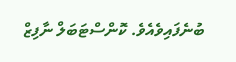ބުނެފައިވެއެވެ. ކޮންސްޓަބަލް ނާފިޒް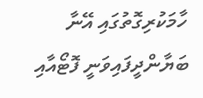ހާމަކުރިގޮތުގައި އޭނާ ބަޔާންދީފައިވަނީ ފޮޓޯއާއި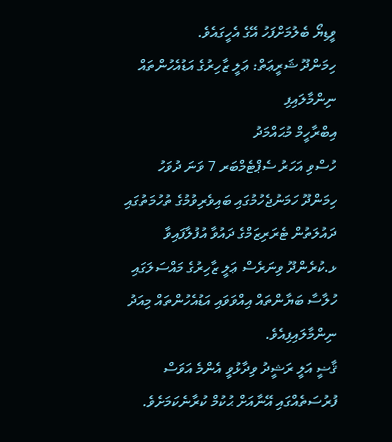ވީޑިޔޯ ބެލުމަށްފަހު އޭގެ އެހީގައެވެ.
ހިމަންދޫ ޝަރީޢަތް: ޢަލީ ޒާހިރުގެ އަޑުއެހުންތައް ނިންމާލައިފި
އިބްރާހީމް މުޙައްމަދު
ހުސްވި އަހަރު ސެޕްޓެމްބަރ 7 ވަނަ ދުވަހު ހިމަންދޫ ހަމަނުޖެހުމުގައި ބައިވެރިވުމުގެ ތުހުމަތުގައި ދައުލަތުން ޓެރަރިޒަމްގެ ދައުވާ އުފުލާފައިވާ ޅ.ކުރެންދޫ ވިނަރެސް ޢަލީ ޒާހިރުގެ މައްސަލަގައި ހުލާސާ ބަޔާންތައް އިއްވަވައި އަޑުއެހުންތައް މިއަދު ނިންމާލައިފިއެވެ.
ޤާޟީ އަލީ ރަޝީދު ވިދާޅުވީ އެންމެ އަވަސް ފުރުސަތެއްގައި އޭނާއަށް ޙުކުމް ކުރާނެކަމަށެވެ.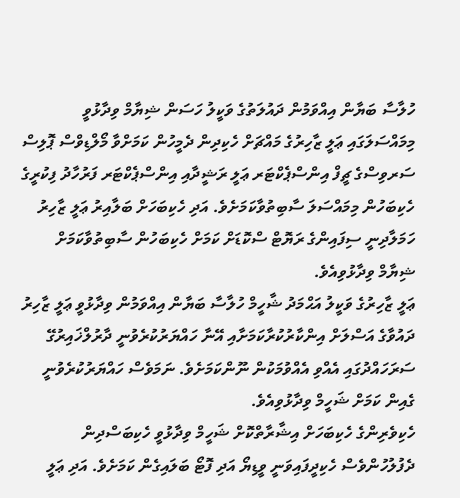ހުލާސާ ބަޔާން އިއްވަމުން ދައުލަތުގެ ވަކީލު ހަސަން ޝިޔާމް ވިދާޅުވީ މިމައްސަލަގައި ޢަލީ ޒާހިރުގެ މައްޗަށް ހެކިދިން ދެމީހުން ކަމަށްވާ މޯލްޑިވްސް ޕޮލިސް ސަރވިސްގެ ޗީފް އިންސްޕެކްޓަރ ޢަލީ ރަޝީދާއި އިންސްޕެކްޓަރ ފަރުހާދު ފިކުރީގެ ހެކިބަހުން މިމައްސަލަ ސާބިތުވާކަމަށެވެ. އަދި ހެކިބަހަށް ބަލާއިރު ޢަލީ ޒާހިރު ހަމަލާދިނީ ސިފައިންގެ ރަޔޮޓް ސްކޮޑަށް ކަމަށް ހެކިބަހުން ސާބިތުވާކަމަށް ޝިޔާމް ވިދާޅުވިއެވެ.
ޢަލީ ޒާހިރުގެ ވަކީލު އަޙްމަދު ޝާހީމް ހުލާސާ ބަޔާން އިއްވަމުން ވިދާޅުވީ ޢަލީ ޒާހިރު ދައުވާގެ އަސްލަށް އިންކާރުކުރާކަމަށާއި އޭނާ ހައްޔަރުކުރެވުނީ ދާރުލްޚައިރުގޭ ސަރަހައްދުގައި އެއްވި އެއްވުމަކުން ނޫންކަމަށެވެ. ނަމަވެސް ހައްޔަރުކުރެވުނީ ގެއިން ކަމަށް ޝަހީމް ވިދާޅުވިއެވެ.
ހެކިވެރިންގެ ހެކިބަހަށް އިޝާރާތްކޮށް ޝަހީމް ވިދާޅުވީ ހެކިބަސްދިން ދެފުލުހުންވެސް ހެކިދީފައިވަނީ ވީޑިޔޯ އަދި ފޮޓޯ ބަލައިގެން ކަމަށެވެ. އަދި ޢަލީ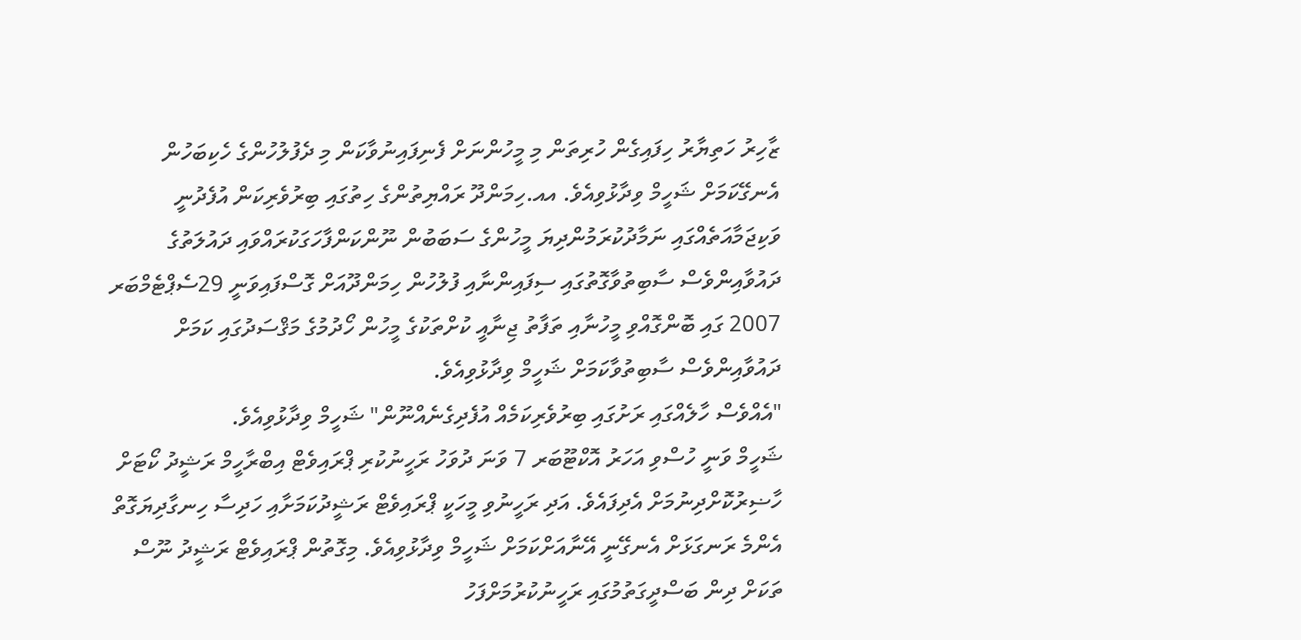ޒާހިރު ހަތިޔާރު ހިފައިގެން ހުރިތަން މި މީހުންނަށް ފެނިފައިނުވާކަން މި ދެފުލުހުންގެ ހެކިބަހުން އެނގޭކަމަށް ޝަހީމް ވިދާޅުވިއެވެ. އއ.ހިމަންދޫ ރައްޔިތުންގެ ހިތުގައި ބިރުވެރިކަން އުފެދުނީ ވަކިޖަމާއަތެއްގައި ނަމާދުކުރަމުންދިޔަ މީހުންގެ ސަބަބުން ނޫންކަންފާހަގަކުރައްވައި ދައުލަތުގެ ދައުވާއިންވެސް ސާބިތުވާގޮތުގައި ސިފައިންނާއި ފުލުހުން ހިމަންދޫއަށް ގޮސްފައިވަނީ 29ސެޕްޓެމްބަރ 2007 ގައި ބޮންގޮއްވި މީހުނާއި ތަފާތު ޖިނާއީ ކުށްތަކުގެ މީހުން ހޯދުމުގެ މަޤްސަދުގައި ކަމަށް ދައުވާއިންވެސް ސާބިތުވާކަމަށް ޝަހީމް ވިދާޅުވިއެވެ.
"އެއްވެސް ހާލެއްގައި ރަށުގައި ބިރުވެރިކަމެއް އުފެދިގެނެއްނޫން" ޝަހީމް ވިދާޅުވިއެވެ.
ޝަހީމް ވަނީ ހުސްވި އަހަރު އޮކްޓޫބަރ 7 ވަނަ ދުވަހު ރަހީނުކުރި ޕްރައިވެޓް އިބްރާހީމް ރަޝީދު ކޯޓަށް ހާޟިރުކޮށްދިނުމަށް އެދިފައެވެ. އަދި ރަހީނުވި މީހަކީ ޕްރައިވެޓް ރަޝީދުކަމަށާއި ހަދިސާ ހިނގާދިޔަގޮތް އެންމެ ރަނގަޅަށް އެނގޭނީ އޭނާއަށްކަމަށް ޝަހީމް ވިދާޅުވިއެވެ. މިގޮތުން ޕްރައިވެޓް ރަޝީދު ނޫސް ތަކަށް ދިން ބަސްދީގަތުމުގައި ރަހީނުކުރުމަށްފަހު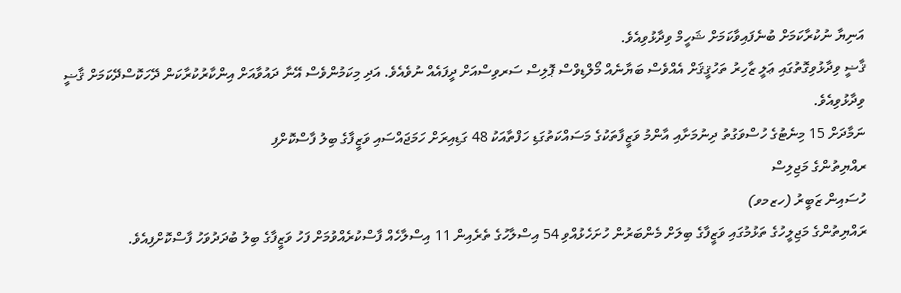އަނިޔާ ނުކުރާކަމަށް ބުނެފައިވާކަމަށް ޝަހީމް ވިދާޅުވިއެވެ.
ޤާޟީ ވިދާޅުވިގޮތުގައި ޢަލީ ޒާހިރު ތަހުޤީޤަށް އެއްވެސް ބަޔާނެއް މޯލްޑިވްސް ޕޮލިސް ސަރވިސްއަށް ދީފައެއް ނުވެއެވެ. އަދި މިކަމުންވެސް އޭނާ ދައުވާއަށް އިންކާރުކުރާކަން ދޭހަކޮސްދޭކަމަށް ޤާޟީ ވިދާޅުވިއެވެ.
ނަމާދަށް 15 މިނެޓުގެ ހުސްވަގުތު ދިނުމަށާއި އާންމު ވަޒީފާތަކުގެ މަސައްކަތުގަޑި ހަފްތާއަކު 48 ގަޑިއިރަށް ހަމަޖައްސައި ވަޒީފާގެ ބިލު ފާސްކޮށްފި
ރއްޔިތުންގެ މަޖިލިސް
ހުސައިން ޒަބީރު (ހޒމވ)
ރައްޔިތުންގެ މަޖިލީހުގެ ތަޅުމުގައި ވަޒީފާގެ ބިލަށް މެންބަރުން ހުށަހެޅުއްވި 54 އިސްލާހުގެ ތެރެއިން 11 އިސްލާހެއް ފާސްކުރެއްވުމަށް ފަހު ވަޒީފާގެ ބިލު ބުދަދުވަހު ފާސްކޮށްފިއެވެ.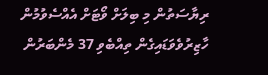ރިޔާސަތުން މި ބިލަށް ވޯޓަށް އެއްސެވުމުން ހާޒިރުވެވަޑައިގެން ތިއްބެވި 37 މެންބަރުން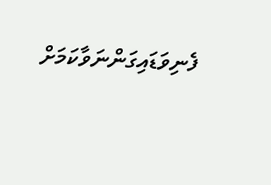ފެނިވަޑައިގަންނަވާކަމަށް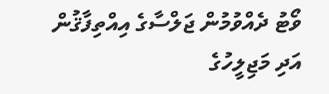ވޯޓު ދެއްވުމުން ޖަލްސާގެ އިއްތިފާޤުން އަދި މަޖިލީހުގެ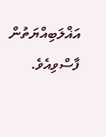އަޣްލަބިއްޔަތުން ފާސްވިއެވެ.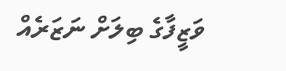ވަޒީފާގެ ބިލަށް ނަޒަރެއް